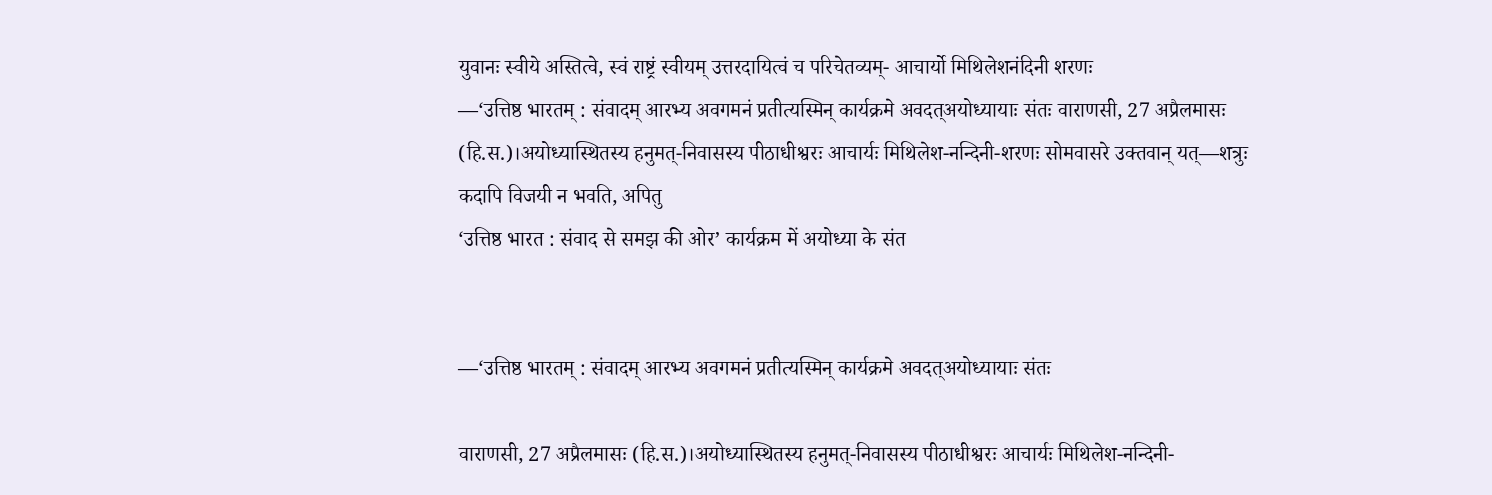युवानः स्वीये अस्तित्वे, स्वं राष्ट्रं स्वीयम् उत्तरदायित्वं च परिचेतव्यम्- आचार्यो मिथिलेशनंदिनी शरणः
—‘उत्तिष्ठ भारतम् : संवादम् आरभ्य अवगमनं प्रतीत्यस्मिन् कार्यक्रमे अवदत्अयोध्यायाः संतः वाराणसी, 27 अप्रैलमासः (हि.स.)।अयोध्यास्थितस्य हनुमत्-निवासस्य पीठाधीश्वरः आचार्यः मिथिलेश-नन्दिनी-शरणः सोमवासरे उक्तवान् यत्—शत्रुः कदापि विजयी न भवति, अपितु
‘उत्तिष्ठ भारत : संवाद से समझ की ओर’ कार्यक्रम में अयोध्या के संत


—‘उत्तिष्ठ भारतम् : संवादम् आरभ्य अवगमनं प्रतीत्यस्मिन् कार्यक्रमे अवदत्अयोध्यायाः संतः

वाराणसी, 27 अप्रैलमासः (हि.स.)।अयोध्यास्थितस्य हनुमत्-निवासस्य पीठाधीश्वरः आचार्यः मिथिलेश-नन्दिनी-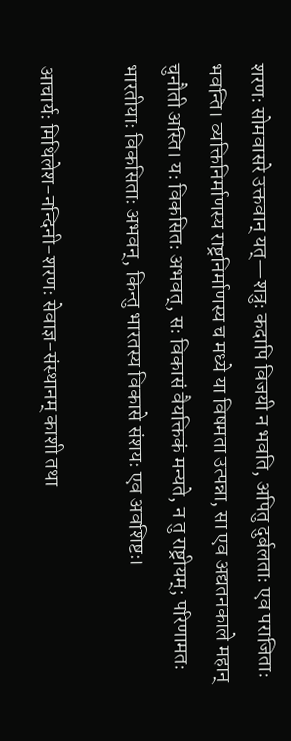शरणः सोमवासरे उक्तवान् यत्—शत्रुः कदापि विजयी न भवति, अपितु दुर्बलताः एव पराजिताः भवन्ति। व्यक्तिनिर्माणस्य राष्ट्रनिर्माणस्य च मध्ये या विषमता उत्पन्ना, सा एव अद्यतनकाले महान् चुनौती अस्ति। यः विकसितः अभवत्, सः विकासं वैयक्तिकं मन्यते, न तु राष्ट्रीयम्; परिणामतः भारतीयाः विकसिताः अभवन्, किन्तु भारतस्य विकासे संशयः एव अवशिष्टः।

आचार्यः मिथिलेश-नन्दिनी-शरणः सेवाज्ञ-संस्थानम् काशी तथा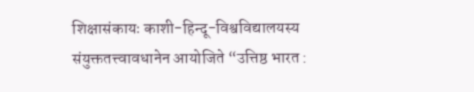शिक्षासंकायः काशी-हिन्दू-विश्वविद्यालयस्य संयुक्ततत्त्वावधानेन आयोजिते “उत्तिष्ठ भारत :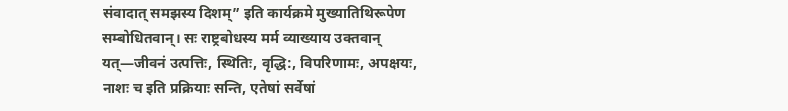संवादात् समझस्य दिशम्” इति कार्यक्रमे मुख्यातिथिरूपेण सम्बोधितवान्। सः राष्ट्रबोधस्य मर्म व्याख्याय उक्तवान् यत्—जीवनं उत्पत्तिः, स्थितिः, वृद्धि:, विपरिणामः, अपक्षयः, नाशः च इति प्रक्रियाः सन्ति, एतेषां सर्वेषां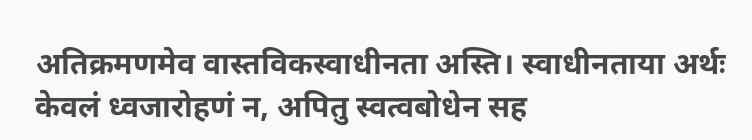अतिक्रमणमेव वास्तविकस्वाधीनता अस्ति। स्वाधीनताया अर्थः केवलं ध्वजारोहणं न, अपितु स्वत्वबोधेन सह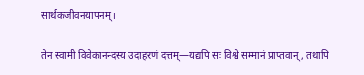सार्थकजीवनयापनम्।

तेन स्वामी विवेकानन्दस्य उदाहरणं दत्तम्—यद्यपि सः विश्वे सम्मानं प्राप्तवान्, तथापि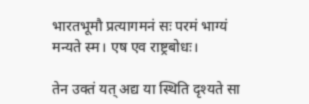भारतभूमौ प्रत्यागमनं सः परमं भाग्यं मन्यते स्म। एष एव राष्ट्रबोधः।

तेन उक्तं यत् अद्य या स्थिति दृश्यते सा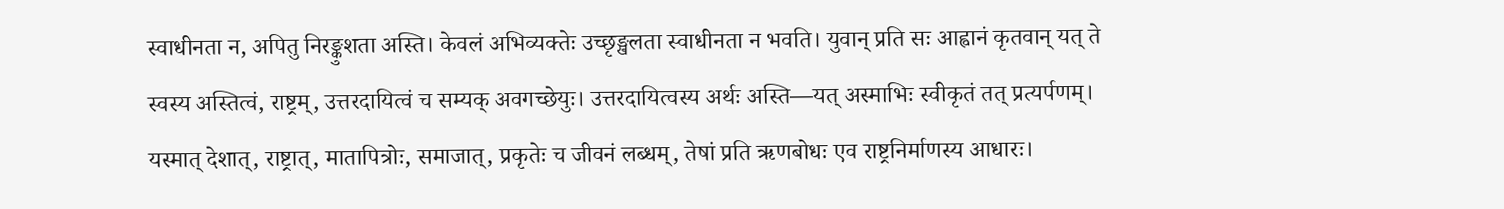स्वाधीनता न, अपितु निरङ्कुशता अस्ति। केवलं अभिव्यक्तेः उच्छृङ्खलता स्वाधीनता न भवति। युवान् प्रति सः आह्वानं कृतवान् यत् ते स्वस्य अस्तित्वं, राष्ट्रम्, उत्तरदायित्वं च सम्यक् अवगच्छेयुः। उत्तरदायित्वस्य अर्थः अस्ति—यत् अस्माभिः स्वीकृतं तत् प्रत्यर्पणम्। यस्मात् देशात्, राष्ट्रात्, मातापित्रोः, समाजात्, प्रकृतेः च जीवनं लब्धम्, तेषां प्रति ऋणबोधः एव राष्ट्रनिर्माणस्य आधारः।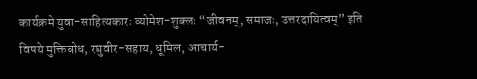कार्यक्रमे युवा-साहित्यकारः व्योमेश-शुक्लः “जीवनम्, समाजः, उत्तरदायित्वम्” इति विषये मुक्तिबोध, रघुवीर-सहाय, धूमिल, आचार्य-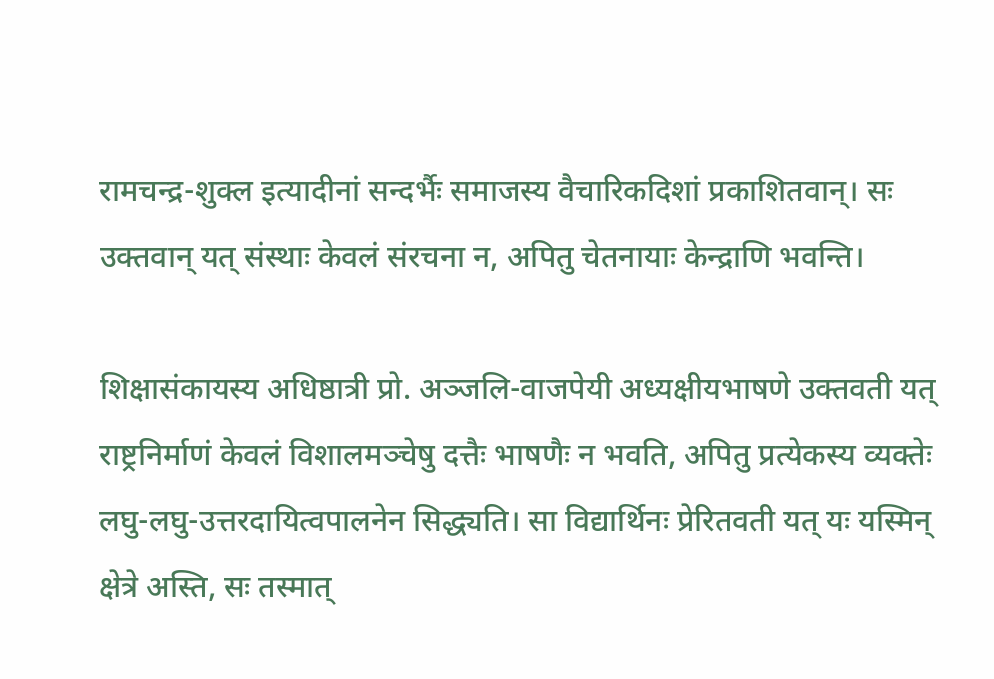रामचन्द्र-शुक्ल इत्यादीनां सन्दर्भैः समाजस्य वैचारिकदिशां प्रकाशितवान्। सः उक्तवान् यत् संस्थाः केवलं संरचना न, अपितु चेतनायाः केन्द्राणि भवन्ति।

शिक्षासंकायस्य अधिष्ठात्री प्रो. अञ्जलि-वाजपेयी अध्यक्षीयभाषणे उक्तवती यत् राष्ट्रनिर्माणं केवलं विशालमञ्चेषु दत्तैः भाषणैः न भवति, अपितु प्रत्येकस्य व्यक्तेः लघु-लघु-उत्तरदायित्वपालनेन सिद्ध्यति। सा विद्यार्थिनः प्रेरितवती यत् यः यस्मिन् क्षेत्रे अस्ति, सः तस्मात्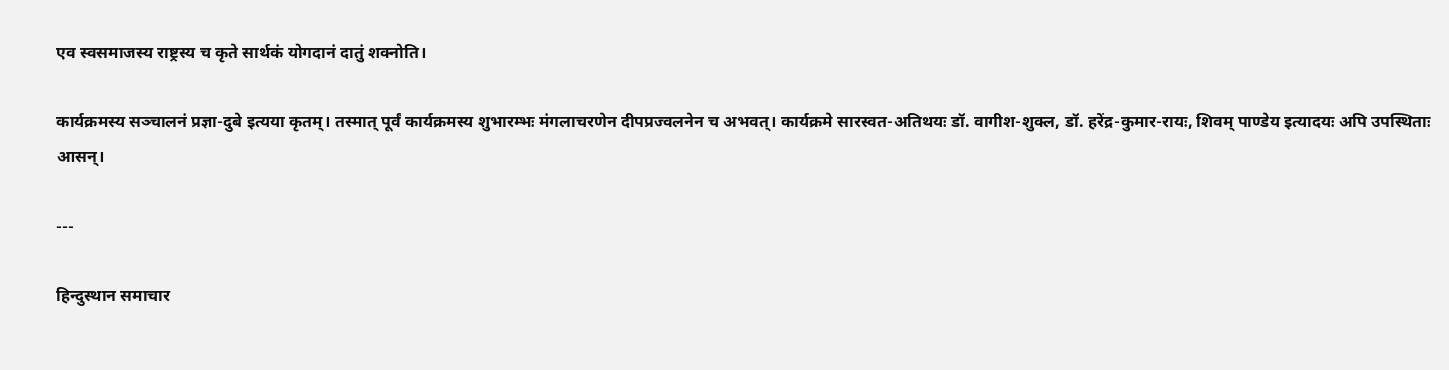एव स्वसमाजस्य राष्ट्रस्य च कृते सार्थकं योगदानं दातुं शक्नोति।

कार्यक्रमस्य सञ्चालनं प्रज्ञा-दुबे इत्यया कृतम्। तस्मात् पूर्वं कार्यक्रमस्य शुभारम्भः मंगलाचरणेन दीपप्रज्वलनेन च अभवत्। कार्यक्रमे सारस्वत-अतिथयः डॉ. वागीश-शुक्ल, डॉ. हरेंद्र-कुमार-रायः, शिवम् पाण्डेय इत्यादयः अपि उपस्थिताः आसन्।

---

हिन्दुस्थान समाचार